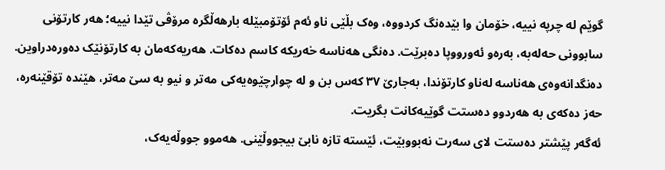گوێم لە چرپە نییە، خۆمان وا بێدەنگ کردووە، وەک بڵێی ناو ئەم ئۆتۆمبێلە بارھەڵگرە مرۆڤی تێدا نییە؛ ھەر کارتۆنی سابوونی حەلەبە، بەرەو ئەورووپا دەبرێت. دەنگی ھەناسە خەریکە کاسم دەکات. ھەریەکەمان بە کارتۆنێک دەورەدراوین. دەنگدانەوەی ھەناسە لەناو کارتۆندا، بەجارێ ٣٧ کەس بن و لە چوارچێوەیەکی مەتر و نیو بە سێ مەتر، ھێندە تۆقێنەرە، حەز دەکەی بە ھەردوو دەستت گوێیەکانت بگریت.
ئەگەر پێشتر دەستت لای سەرت نەبووبێت، ئێستە تازە نابێ بیجووڵێنی. ھەموو جووڵەیەک،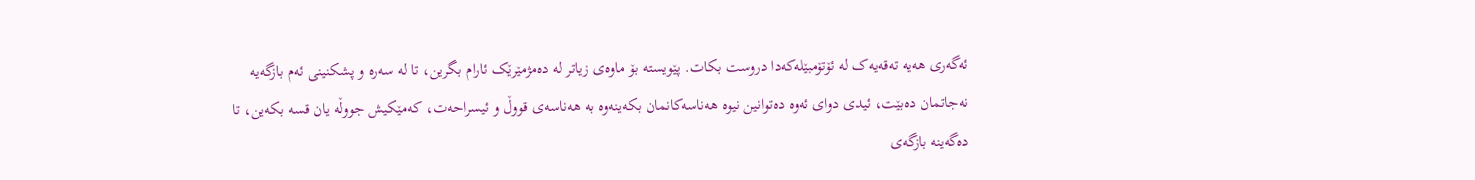ئەگەری ھەیە تەقەیەک لە ئۆتۆمبێلەکەدا دروست بکات. پێویستە بۆ ماوەی زیاتر لە دەمژمێرێک ئارام بگرین، تا لە سەرە و پشکنینی ئەم بازگەیە نەجاتمان دەبێت، ئیدی دوای ئەوە دەتوانین نیوە ھەناسەکانمان بکەینەوە بە ھەناسەی قووڵ و ئیسراحەت، کەمێکیش جووڵە یان قسە بکەین، تا دەگەینە بازگەی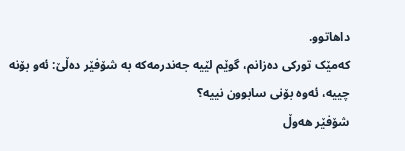داھاتوو.
کەمێک تورکی دەزانم، گوێم لێیە جەندرمەکە بە شۆفێر دەڵێ: ئەو بۆنە چییە، ئەوە بۆنی سابوون نییە؟
شۆفێر ھەوڵ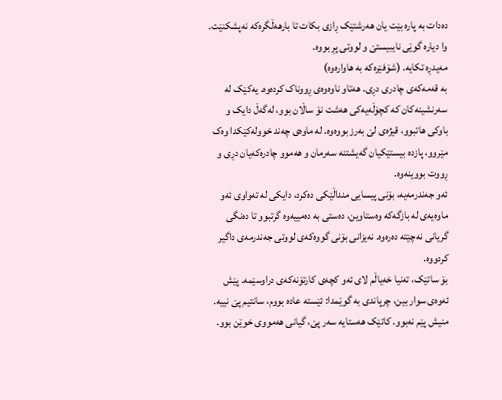دەدات بە پارە بێت یان ھەرشتێک ڕازی بکات تا بارھەڵگرەکە نەپشکنێت. وا دیارە گوێی نایبیستێ و لووتی پڕ بووە.
مەیدڕە تکایە. (شۆفێرەکە بە ھاوارەوە)
بە قەمەکەی چادری دڕی. ھەتاو ناوەوەی ڕووناک کردەوە. یەکێک لە سەرنشینەکان کە کچۆڵەیەکی ھەشت نۆ ساڵان بوو، لەگەڵ دایک و باوکی ھاتبوو، قیژەی لێ بەرز بووەوە. لە ماوەی چەند خوولەکێکدا وەک مێروو، پازدە بیستێکیان گەیشتنە سەرمان و ھەموو چادرەکەیان دڕی و ڕووت بووینەوە.
ئەو جەندرمەیە، بۆنی پیسایی منداڵێکی دەکرد، دایکی لە تەواوی ئەو ماوەیەی لە بازگەکە وەستاوین، دەستی بە دەمییەوە گرتبوو تا دەنگی گریانی نەچێتە دەرەوە. نەیزانی بۆنی گووەکەی لووتی جەندرمەی داگیر کردووە.
بۆ ساتێک، تەنیا خەیاڵم لای ئەو کچەی کارتۆنەکەی دراوسێمە. پێش ئەوەی سوار بین، چرپاندی بە گوێمدا: ئێستە عادە بووم، سانتیم پێ نییە. منیش پێم نەبوو. کاتێک ھەستایە سەر پێ، گیانی ھەمووی خوێن بوو.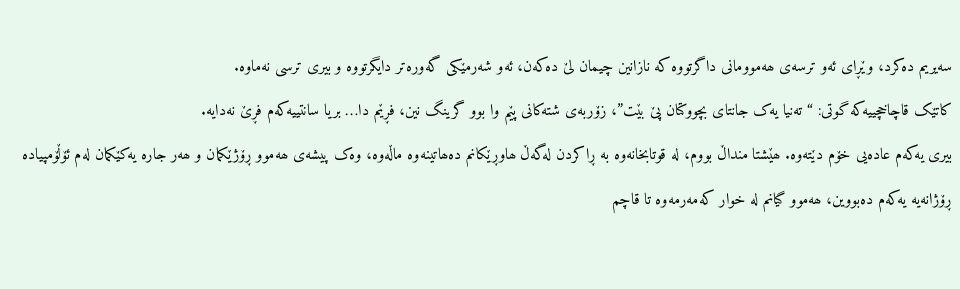سەیریم دەکرد، وێڕای ئەو ترسەی ھەموومانی داگرتووە کە نازانین چیمان لێ دەکەن، ئەو شەرمێکی گەورەتر دایگرتووە و بیری ترسی نەماوە.
کاتێک قاچاخچییەکە گوتی: “تەنیا یەک جانتای بچووکتان پێ بێت”، زۆربەی شتەکانی پێم وا بوو گرینگ نین، فڕێم دا… بریا سانتییەکەم فڕێ نەدایە.
بیری یەکەم عادەیی خۆم دێتەوە. ھێشتا منداڵ بووم، لە قوتابخانەوە بە ڕاکردن لەگەڵ ھاوڕێکانم دەھاتینەوە ماڵەوە، وەک پیشەی ھەموو ڕۆژێکمان و ھەر جارە یەکێکمان لەم ئۆڵۆمپیادە ڕۆژانەیە یەکەم دەبووین، ھەموو گیانم لە خوار کەمەرمەوە تا قاچم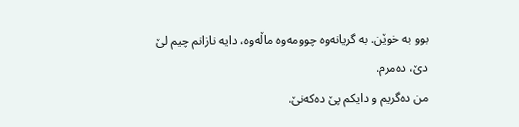بوو بە خوێن. بە گریانەوە چوومەوە ماڵەوە، دایە نازانم چیم لێ دێ، دەمرم.
من دەگریم و دایکم پێ دەکەنێ.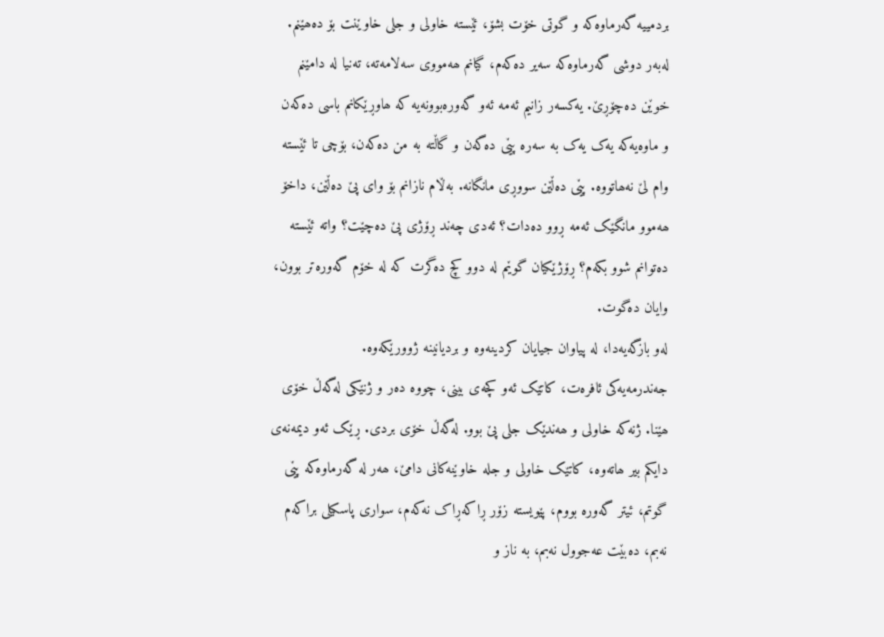بردمییە گەرماوەکە و گوتی خۆت بشۆ، ئێستە خاولی و جلی خاوێنت بۆ دەھێنم. لەبەر دوشی گەرماوەکە سەیر دەکەم، گیانم ھەمووی سەلامەتە، تەنیا لە دامێنم خوێن دەچۆڕێ. یەکسەر زانیم ئەمە ئەو گەورەبوونەیە کە ھاوڕێکانم باسی دەکەن و ماوەیەکە یەک یەک بە سەرە پێی دەگەن و گاڵتە بە من دەکەن، بۆچی تا ئێستە وام لێ نەھاتووە. پێی دەڵێن سووڕی مانگانە. بەڵام نازانم بۆ وای پێ دەڵێن، داخۆ ھەموو مانگێک ئەمە ڕوو دەدات؟ ئەدی چەند ڕۆژی پێ دەچێت؟ واتە ئێستە دەتوانم شوو بکەم؟ ڕۆژێکیان گوێم لە دوو کچ دەگرت کە لە خۆم گەورەتر بوون، وایان دەگوت.
لەو بازگەیەدا، لە پیاوان جیایان کردینەوە و بردیانینە ژوورێکەوە.
جەندرمەیەکی ئافرەت، کاتێک ئەو کچەی بینی، چووە دەر و ژنێکی لەگەڵ خۆی ھێنا. ژنەکە خاولی و ھەندێک جلی پێ بوو. لەگەڵ خۆی بردی. ڕێک ئەو دیمەنەی دایکم بیر ھاتەوە، کاتێک خاولی و جلە خاوێنەکانی دامێ، ھەر لە گەرماوەکە پێی گوتم، ئیتر گەورە بووم، پێویستە زۆر ڕاکەڕاک نەکەم، سواری پاسکیلی براکەم نەبم، دەبێت عەجوول نەبم، بە ناز و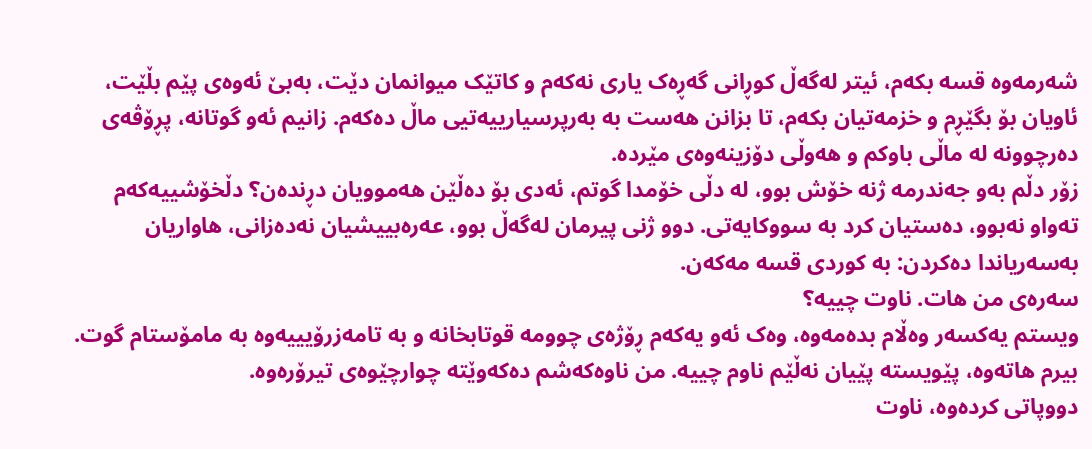شەرمەوە قسە بکەم، ئیتر لەگەڵ کوڕانی گەڕەک یاری نەکەم و کاتێک میوانمان دێت، بەبێ ئەوەی پێم بڵێت، ئاویان بۆ بگێڕم و خزمەتیان بکەم، تا بزانن ھەست بە بەرپرسیارییەتیی ماڵ دەکەم. زانیم ئەو گوتانە، پڕۆڤەی دەرچوونە لە ماڵی باوکم و ھەوڵی دۆزینەوەی مێردە.
زۆر دڵم بەو جەندرمە ژنە خۆش بوو، لە دڵی خۆمدا گوتم، ئەدی بۆ دەڵێن ھەموویان دڕندەن؟ دڵخۆشییەکەم تەواو نەبوو، دەستیان کرد بە سووکایەتی. دوو ژنی پیرمان لەگەڵ بوو، عەرەبییشیان نەدەزانی، ھاواریان بەسەریاندا دەکردن: بە کوردی قسە مەکەن.
سەرەی من ھات. ناوت چییە؟
ویستم یەکسەر وەڵام بدەمەوە، وەک ئەو یەکەم ڕۆژەی چوومە قوتابخانە و بە تامەزرۆیییەوە بە مامۆستام گوت. بیرم ھاتەوە، پێویستە پێیان نەڵێم ناوم چییە. من ناوەکەشم دەکەوێتە چوارچێوەی تیرۆرەوە.
دووپاتی کردەوە، ناوت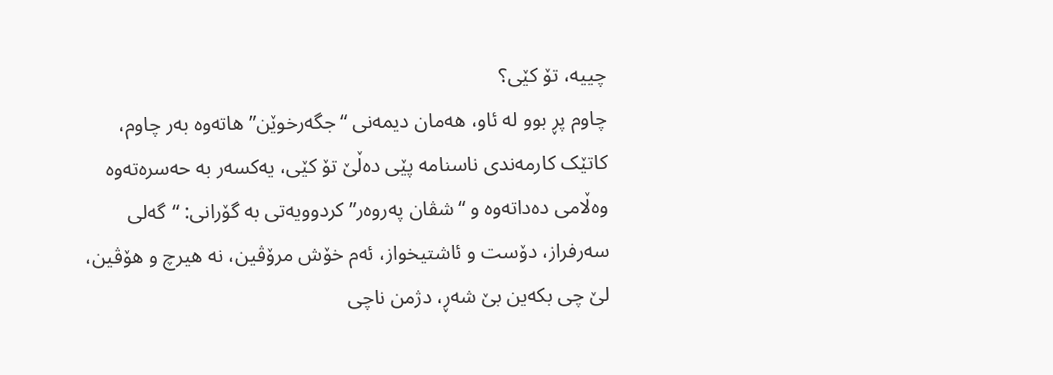چییە، تۆ کێی؟
چاوم پڕ بوو لە ئاو، ھەمان دیمەنی “جگەرخوێن” ھاتەوە بەر چاوم، کاتێک کارمەندی ناسنامە پێی دەڵێ تۆ کێی، یەکسەر بە حەسرەتەوە وەڵامی دەداتەوە و “شڤان پەروەر” کردوویەتی بە گۆرانی: “گەلی سەرفراز، دۆست و ئاشتیخواز، ئەم خۆش مرۆڤین، نە ھیرچ و ھۆڤین، لێ چی بکەین بێ شەڕ، دژمن ناچی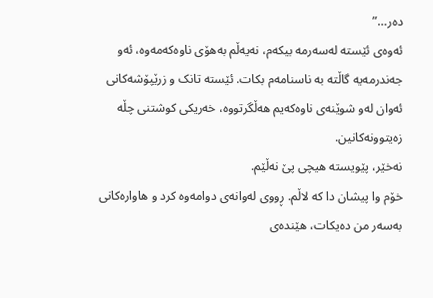دەر…”
ئەوەی ئێستە لەسەرمە بیکەم، نەیەڵم بەھۆی ناوەکەمەوە، ئەو جەندرمەیە گاڵتە بە ناسنامەم بکات. ئێستە تانک و زرێپۆشەکانی ئەوان لەو شوێنەی ناوەکەیم ھەڵگرتووە، خەریکی کوشتنی چڵە زەیتوونەکانین.
نەخێر، پێویستە ھیچی پێ نەڵێم.
خۆم وا پیشان دا کە لاڵم. ڕووی لەوانەی دوامەوە کرد و ھاوارەکانی بەسەر من دەیکات، ھێندەی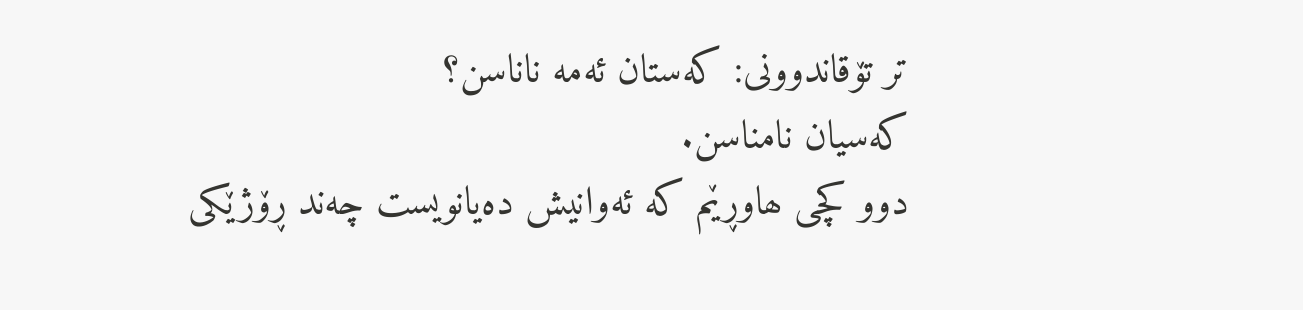تر تۆقاندوونی: کەستان ئەمە ناناسن؟
کەسیان نامناسن.
دوو کچی ھاوڕێم کە ئەوانیش دەیانویست چەند ڕۆژێکی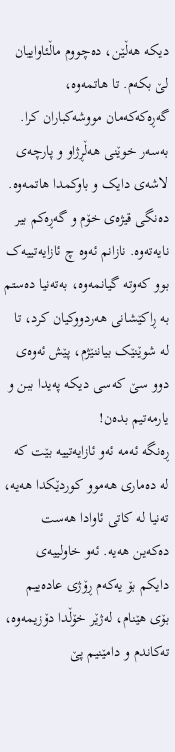دیکە ھەڵێن، دەچووم ماڵئاواییان لێ بکەم. تا ھاتمەوە، گەڕەکەکەمان مووشەکباران کرا. بەسەر خوێنی ھەڵڕژاو و پارچەی لاشەی دایک و باوکمدا ھاتمەوە. دەنگی قیژەی خۆم و گەڕەکم بیر نایەتەوە. نازانم ئەوە چ ئازایەتییەک بوو کەوتە گیانمەوە، بەتەنیا دەستم بە ڕاکێشانی ھەردووکیان کرد، تا لە شوێنێک بیاننێژم، پێش ئەوەی دوو سێ کەسی دیکە پەیدا ببن و یارمەتیم بدەن!
ڕەنگە ئەمە ئەو ئازایەتییە بێت کە لە دەماری ھەموو کوردێکدا ھەیە، تەنیا لە کاتی ئاوادا ھەست دەکەین ھەیە. ئەو خاولییەی دایکم بۆ یەکەم ڕۆژی عادەییم بۆی ھێنام، لەژێر خۆڵدا دۆزیمەوە، تەکاندم و دامێنیم پێ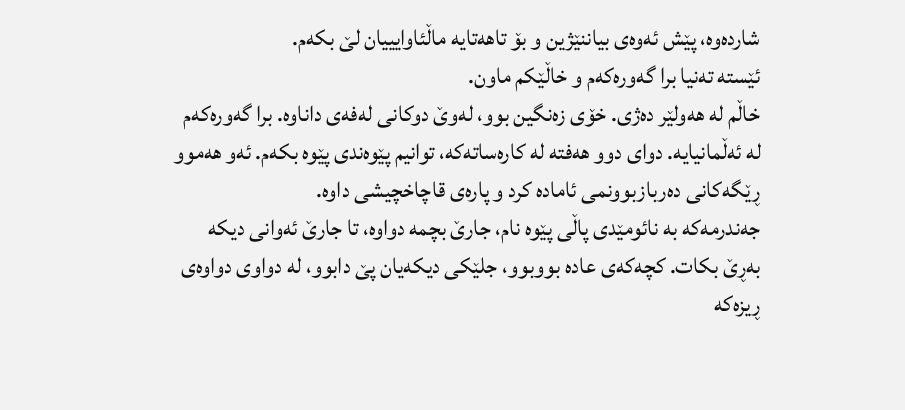شاردەوە، پێش ئەوەی بیاننێژین و بۆ تاھەتایە ماڵئاوایییان لێ بکەم.
ئێستە تەنیا برا گەورەکەم و خاڵێکم ماون.
خاڵم لە ھەولێر دەژی. خۆی زەنگین بوو، لەوێ دوکانی لەفەی داناوە. برا گەورەکەم لە ئەڵمانیایە. دوای دوو ھەفتە لە کارەساتەکە، توانیم پێوەندی پێوە بکەم. ئەو ھەموو ڕێگەکانی دەربازبوونمی ئامادە کرد و پارەی قاچاخچیشی داوە.
جەندرمەکە بە نائومێدی پاڵی پێوە نام، جارێ بچمە دواوە، تا جارێ ئەوانی دیکە بەڕێ بکات. کچەکەی عادە بووبوو، جلێکی دیکەیان پێ دابوو، لە دواوی دواوەی ڕیزەکە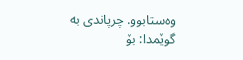وەستابوو. چرپاندی بە گوێمدا: بۆ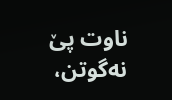ناوت پێ نەگوتن،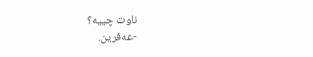ناوت چییە؟
-عەفرین.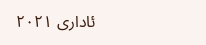ئاداری ٢٠٢١